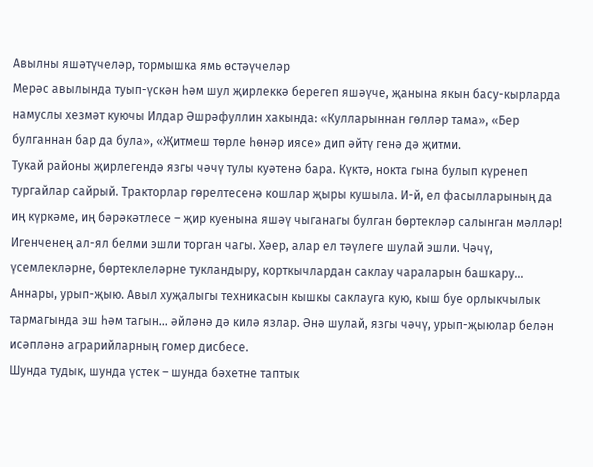Авылны яшәтүчеләр, тормышка ямь өстәүчеләр
Мерәс авылында туып-үскән һәм шул җирлеккә берегеп яшәүче, җанына якын басу-кырларда намуслы хезмәт куючы Илдар Әшрәфуллин хакында: «Кулларыннан гөлләр тама», «Бер булганнан бар да була», «Җитмеш төрле һөнәр иясе» дип әйтү генә дә җитми.
Тукай районы җирлегендә язгы чәчү тулы куәтенә бара. Күктә, нокта гына булып күренеп тургайлар сайрый. Тракторлар гөрелтесенә кошлар җыры кушыла. И-й, ел фасылларының да иң күркәме, иң бәрәкәтлесе – җир куенына яшәү чыганагы булган бөртекләр салынган мәлләр! Игенченең ал-ял белми эшли торган чагы. Хәер, алар ел тәүлеге шулай эшли. Чәчү, үсемлекләрне, бөртеклеләрне тукландыру, корткычлардан саклау чараларын башкару... Аннары, урып-җыю. Авыл хуҗалыгы техникасын кышкы саклауга кую, кыш буе орлыкчылык тармагында эш һәм тагын... әйләнә дә килә язлар. Әнә шулай, язгы чәчү, урып-җыюлар белән исәпләнә аграрийларның гомер дисбесе.
Шунда тудык, шунда үстек – шунда бәхетне таптык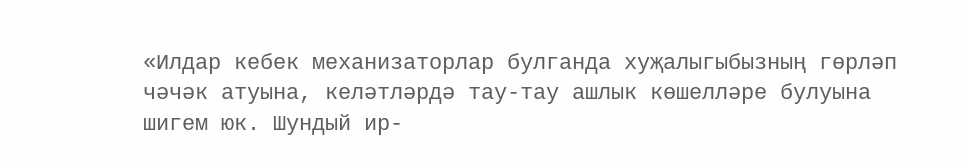«Илдар кебек механизаторлар булганда хуҗалыгыбызның гөрләп чәчәк атуына, келәтләрдә тау-тау ашлык көшелләре булуына шигем юк. Шундый ир-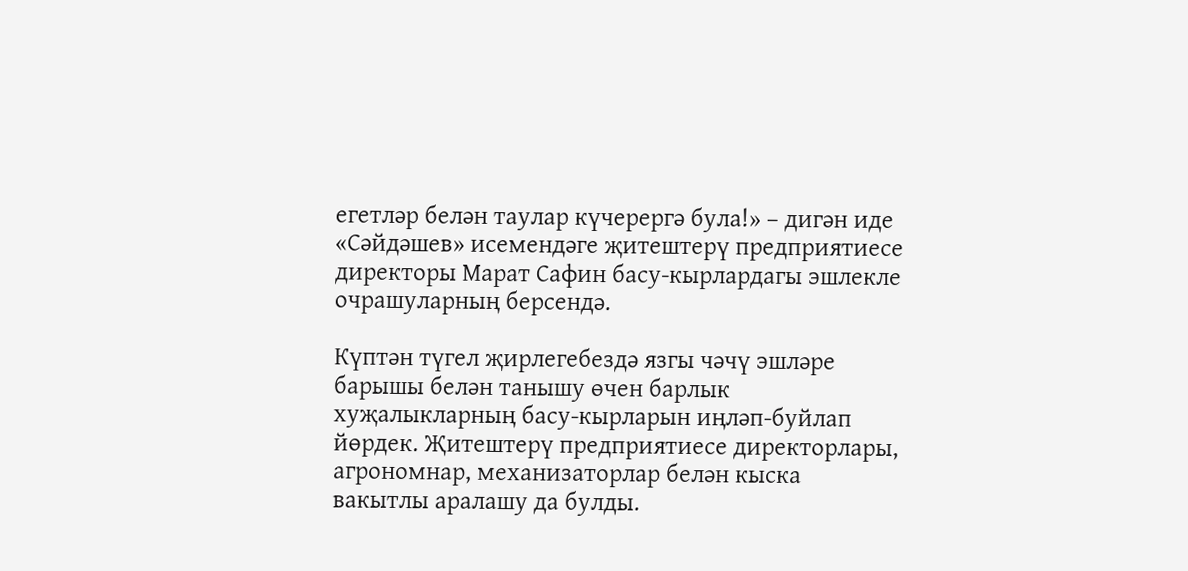егетләр белән таулар күчерергә була!» – дигән иде «Сәйдәшев» исемендәге җитештерү предприятиесе директоры Марат Сафин басу-кырлардагы эшлекле очрашуларның берсендә.

Күптән түгел җирлегебездә язгы чәчү эшләре барышы белән танышу өчен барлык хуҗалыкларның басу-кырларын иңләп-буйлап йөрдек. Җитештерү предприятиесе директорлары, агрономнар, механизаторлар белән кыска вакытлы аралашу да булды.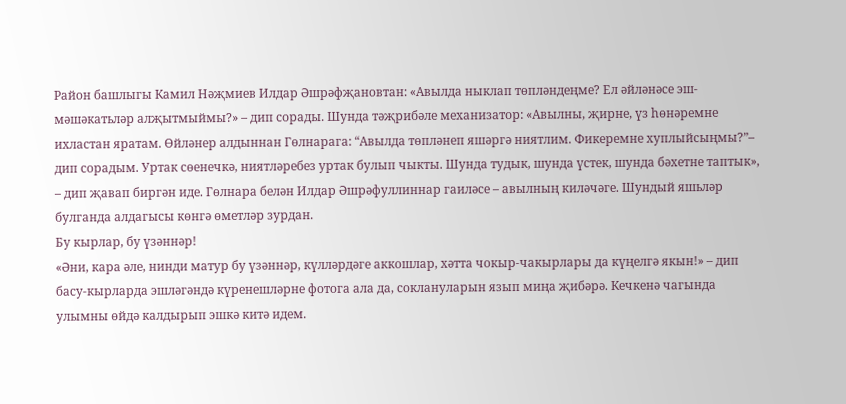Район башлыгы Камил Нәҗмиев Илдар Әшрәфҗановтан: «Авылда ныклап төпләндеңме? Ел әйләнәсе эш-мәшәкатьләр алҗытмыймы?» – дип сорады. Шунда тәҗрибәле механизатор: «Авылны, җирне, үз һөнәремне ихластан яратам. Өйләнер алдыннан Гөлнарага: “Авылда төпләнеп яшәргә ниятлим. Фикеремне хуплыйсыңмы?”– дип сорадым. Уртак сөенечкә, ниятләребез уртак булып чыкты. Шунда тудык, шунда үстек, шунда бәхетне таптык», – дип җавап биргән иде. Гөлнара белән Илдар Әшрәфуллиннар гаиләсе – авылның киләчәге. Шундый яшьләр булганда алдагысы көнгә өметләр зурдан.
Бу кырлар, бу үзәннәр!
«Әни, кара әле, нинди матур бу үзәннәр, күлләрдәге аккошлар, хәтта чокыр-чакырлары да күңелгә якын!» – дип басу-кырларда эшләгәндә күренешләрне фотога ала да, соклануларын язып миңа җибәрә. Кечкенә чагында улымны өйдә калдырып эшкә китә идем.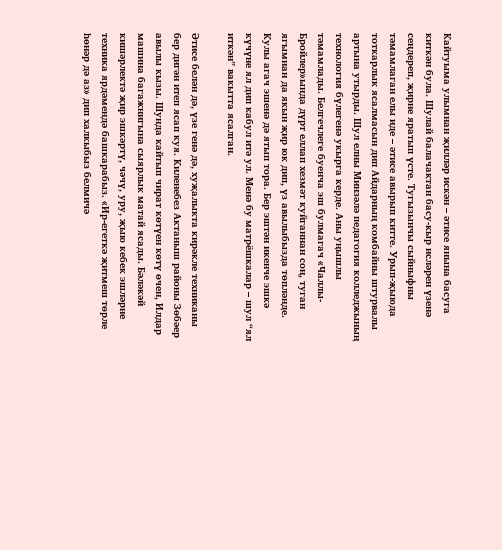Кайтуыма улымнан җилләр искән – әтисе янына басуга киткән була. Шулай балачактан басу-кыр исләрен үзенә сеңдереп, җирне яратып үсте. Тугызынчы сыйныфны тәмамлаган елы иде – әтисе авырып китте. Урып-җыюда тоткарлык ясалмасын дип Айдарның комбайны штурвалы артына утырды. Шул елны Минзәлә педагогия колледжының технология бүлегенә укырга керде. Аны уңышлы тәмамлады. Белгечлеге буенча эш булмагач «Чаллы-Бройлер»ында дүрт еллап хезмәт куйганнан соң, туган ягымнан да якын җир юк дип, үз авылыбызда төпләнде.
Кулы агач эшенә дә ятып тора. Бер эштән икенче эшкә күчүне ял дип кабул итә ул. Менә бу матрёшкалар – шул “ял иткән” вакытта ясалган.

Әтисе белән дә, үзе генә дә, хуҗалыкта кирәкле техниканы бер дигән итеп ясап куя. Киленебез Актаныш районы Зөбәер авылы кызы. Шунда кайтып чират көтүен көтү өчен, Илдар машина багажнигына сыярлык матай ясады. Бәләкәй кишәрлектә җир эшкәртү, чәчү, уру, җыю кебек эшләрне техника ярдәмендә башкарабыз. «Ир-егеткә җитмеш төрле һөнәр дә аз» дип халкыбыз белмичә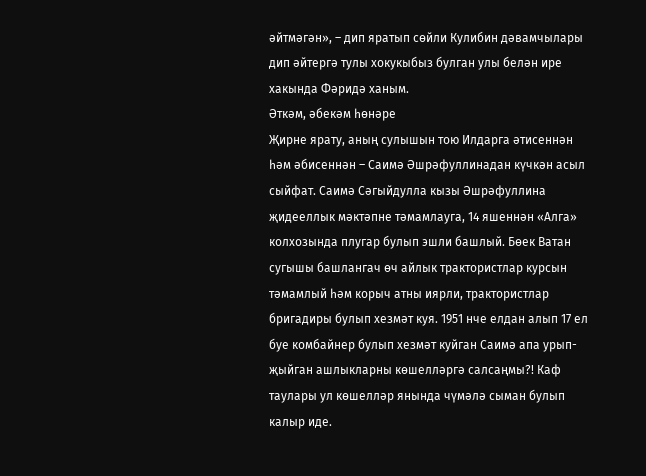әйтмәгән», – дип яратып сөйли Кулибин дәвамчылары дип әйтергә тулы хокукыбыз булган улы белән ире хакында Фәридә ханым.
Әткәм, әбекәм һөнәре
Җирне ярату, аның сулышын тою Илдарга әтисеннән һәм әбисеннән – Саимә Әшрәфуллинадан күчкән асыл сыйфат. Саимә Сәгыйдулла кызы Әшрәфуллина җидееллык мәктәпне тәмамлауга, 14 яшеннән «Алга» колхозында плугар булып эшли башлый. Бөек Ватан сугышы башлангач өч айлык трактористлар курсын тәмамлый һәм корыч атны иярли, трактористлар бригадиры булып хезмәт куя. 1951 нче елдан алып 17 ел буе комбайнер булып хезмәт куйган Саимә апа урып-җыйган ашлыкларны көшелләргә салсаңмы?! Каф таулары ул көшелләр янында чүмәлә сыман булып калыр иде.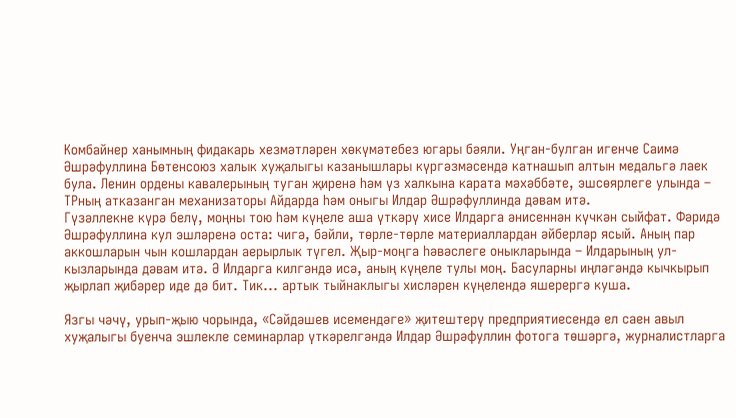Комбайнер ханымның фидакарь хезмәтләрен хөкүмәтебез югары бәяли. Уңган-булган игенче Саимә Әшрәфуллина Бөтенсоюз халык хуҗалыгы казанышлары күргәзмәсендә катнашып алтын медальгә лаек була. Ленин ордены кавалерының туган җиренә һәм үз халкына карата мәхәббәте, эшсөярлеге улында – ТРның атказанган механизаторы Айдарда һәм оныгы Илдар Әшрәфуллинда дәвам итә.
Гүзәллекне күрә белү, моңны тою һәм күңеле аша үткәрү хисе Илдарга әнисеннән күчкән сыйфат. Фәридә Әшрәфуллина кул эшләренә оста: чигә, бәйли, төрле-төрле материаллардан әйберләр ясый. Аның пар аккошларын чын кошлардан аерырлык түгел. Җыр-моңга һәвәслеге оныкларында – Илдарының ул-кызларында дәвам итә. Ә Илдарга килгәндә исә, аның күңеле тулы моң. Басуларны иңләгәндә кычкырып җырлап җибәрер иде дә бит. Тик... артык тыйнаклыгы хисләрен күңелендә яшерергә куша.

Язгы чәчү, урып-җыю чорында, «Сәйдәшев исемендәге» җитештерү предприятиесендә ел саен авыл хуҗалыгы буенча эшлекле семинарлар үткәрелгәндә Илдар Әшрәфуллин фотога төшәргә, журналистларга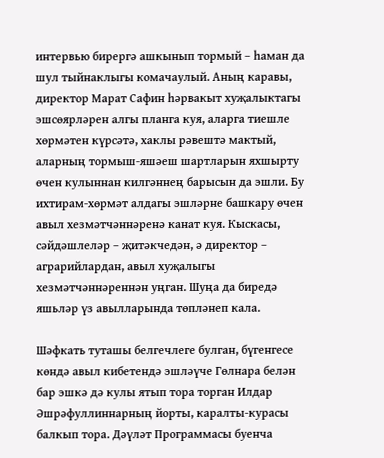интервью бирергә ашкынып тормый – һаман да шул тыйнаклыгы комачаулый. Аның каравы, директор Марат Сафин һәрвакыт хуҗалыктагы эшсөярләрен алгы планга куя, аларга тиешле хөрмәтен күрсәтә, хаклы рәвештә мактый, аларның тормыш-яшәеш шартларын яхшырту өчен кулыннан килгәннең барысын да эшли. Бу ихтирам-хөрмәт алдагы эшләрне башкару өчен авыл хезмәтчәннәренә канат куя. Кыскасы, сәйдәшлеләр – җитәкчедән, ә директор – аграрийлардан, авыл хуҗалыгы хезмәтчәннәреннән уңган. Шуңа да биредә яшьләр үз авылларында төпләнеп кала.

Шәфкать туташы белгечлеге булган, бүгенгесе көндә авыл кибетендә эшләүче Гөлнара белән бар эшкә дә кулы ятып тора торган Илдар Әшрәфуллиннарның йорты, каралты-курасы балкып тора. Дәүләт Программасы буенча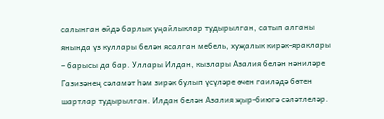салынган өйдә барлык уңайлыклар тудырылган, сатып алганы янында үз куллары белән ясалган мебель, хуҗалык кирәк-яраклары – барысы да бар. Уллары Илдан, кызлары Азалия белән нәниләре Газизәнең сәламәт һәм зирәк булып үсүләре өчен гаиләдә бөтен шартлар тудырылган. Илдан белән Азалия җыр-биюгә сәләтлеләр.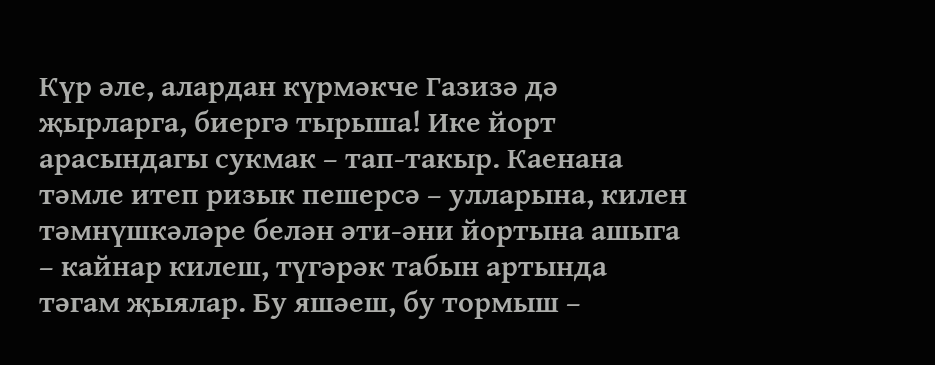Күр әле, алардан күрмәкче Газизә дә җырларга, биергә тырыша! Ике йорт арасындагы сукмак – тап-такыр. Каенана тәмле итеп ризык пешерсә – улларына, килен тәмнүшкәләре белән әти-әни йортына ашыга – кайнар килеш, түгәрәк табын артында тәгам җыялар. Бу яшәеш, бу тормыш –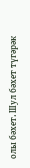олы бәхет. Шул бәхет түгәрәк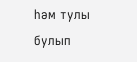һәм тулы булып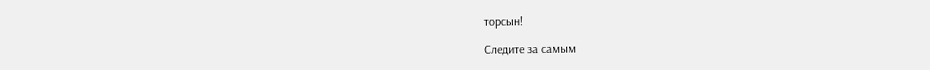торсын!

Следите за самым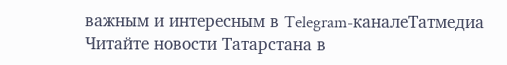важным и интересным в Telegram-каналеТатмедиа
Читайте новости Татарстана в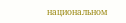национальном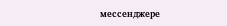мессенджере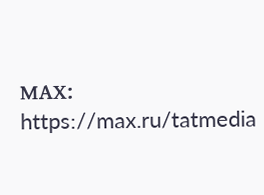MАХ: https://max.ru/tatmedia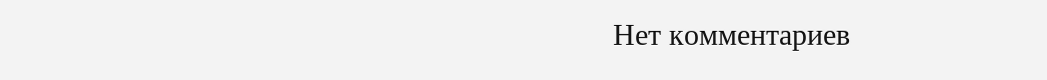Нет комментариев